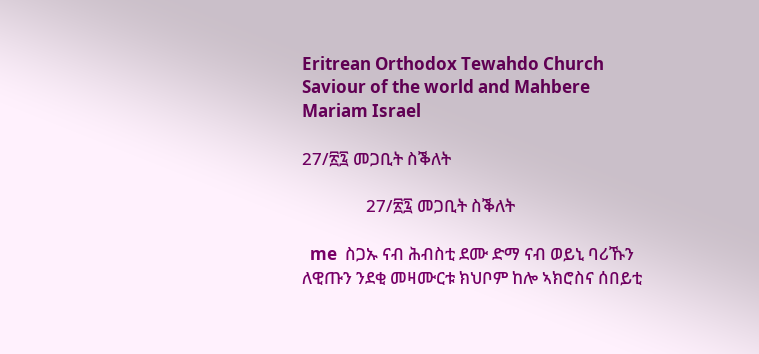Eritrean Orthodox Tewahdo Church Saviour of the world and Mahbere Mariam Israel

27/፳፯ መጋቢት ስቕለት

                27/፳፯ መጋቢት ስቕለት

  me  ስጋኡ ናብ ሕብስቲ ደሙ ድማ ናብ ወይኒ ባሪኹን ለዊጡን ንደቂ መዛሙርቱ ክህቦም ከሎ ኣክሮስና ሰበይቲ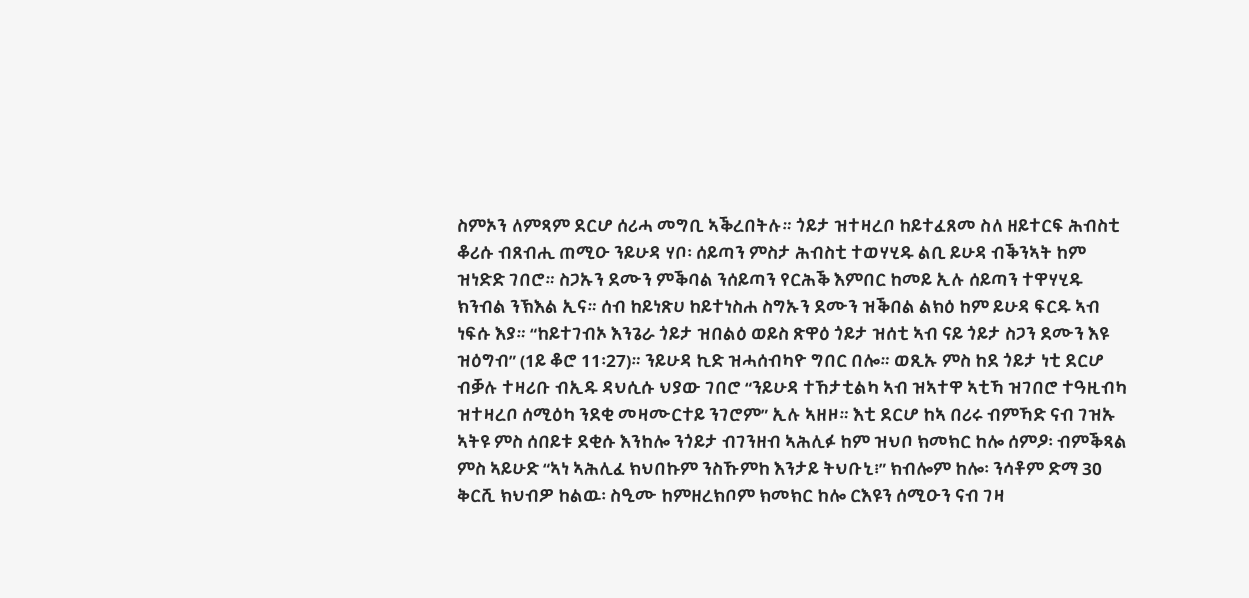ስምኦን ለምጻም ደርሆ ሰሪሓ መግቢ ኣቕረበትሉ። ጎይታ ዝተዛረቦ ከይተፈጸመ ስለ ዘይተርፍ ሕብስቲ ቆሪሱ ብጸብሒ ጠሚዑ ንይሁዳ ሃቦ፡ ሰይጣን ምስታ ሕብስቲ ተወሃሂዱ ልቢ ይሁዳ ብቕንኣት ከም ዝነድድ ገበሮ። ስጋኡን ደሙን ምቕባል ንሰይጣን የርሕቕ እምበር ከመይ ኢሉ ሰይጣን ተዋሃሂዱ ክንብል ንኽእል ኢና። ሰብ ከይነጽሀ ከይተነስሐ ስግኡን ደሙን ዝቕበል ልክዕ ከም ይሁዳ ፍርዱ ኣብ ነፍሱ እያ። “ከይተገብኦ እንጌራ ጎይታ ዝበልዕ ወይስ ጽዋዕ ጎይታ ዝሰቲ ኣብ ናይ ጎይታ ስጋን ደሙን እዩ ዝዕግብ” (1ይ ቆሮ 11፡27)። ንይሁዳ ኪድ ዝሓሰብካዮ ግበር በሎ። ወጺኡ ምስ ከደ ጎይታ ነቲ ደርሆ ብቓሉ ተዛሪቡ ብኢዱ ዳህሲሱ ህያው ገበሮ “ንይሁዳ ተኸታቲልካ ኣብ ዝኣተዋ ኣቲኻ ዝገበሮ ተዓዚብካ ዝተዛረቦ ሰሚዕካ ንደቂ መዛሙርተይ ንገሮም” ኢሉ ኣዘዞ። እቲ ደርሆ ከኣ በሪሩ ብምኻድ ናብ ገዝኡ ኣትዩ ምስ ሰበይቱ ደቂሱ እንከሎ ንጎይታ ብገንዘብ ኣሕሊፉ ከም ዝህቦ ክመክር ከሎ ሰምዖ፡ ብምቕጻል ምስ ኣይሁድ “ኣነ ኣሕሊፈ ክህበኩም ንስኹምከ እንታይ ትህቡኒ፧” ክብሎም ከሎ፡ ንሳቶም ድማ 30 ቅርሺ ክህብዎ ከልዉ፡ ስዒሙ ከምዘረክቦም ክመክር ከሎ ርእዩን ሰሚዑን ናብ ገዛ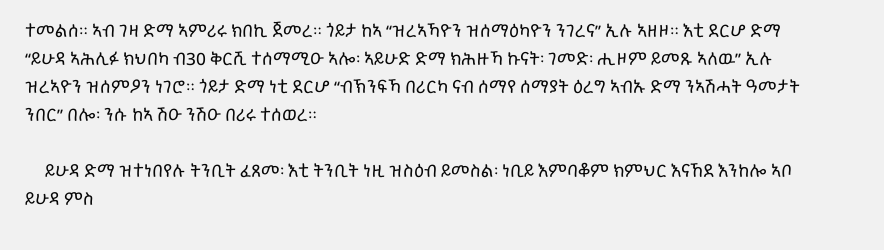ተመልሰ። ኣብ ገዛ ድማ ኣምሪሩ ክበኪ ጀመረ። ጎይታ ከኣ “ዝረኣኻዮን ዝሰማዕካዮን ንገረና” ኢሉ ኣዘዞ። እቲ ደርሆ ድማ “ይሁዳ ኣሕሊፉ ክህበካ ብ30 ቅርሺ ተሰማሚዑ ኣሎ፡ ኣይሁድ ድማ ክሕዙኻ ኩናት፡ ገመድ፡ ሒዞም ይመጹ ኣለዉ” ኢሉ ዝረኣዮን ዝሰምዖን ነገሮ። ጎይታ ድማ ነቲ ደርሆ “ብኽንፍኻ በሪርካ ናብ ሰማየ ሰማያት ዕረግ ኣብኡ ድማ ንኣሽሓት ዓመታት ንበር” በሎ፡ ንሱ ከኣ ሽዑ ንሽዑ በሪሩ ተሰወረ።

     ይሁዳ ድማ ዝተነበየሉ ትንቢት ፈጸመ፡ እቲ ትንቢት ነዚ ዝስዕብ ይመስል፡ ነቢይ እምባቆም ክምህር እናኸደ እንከሎ ኣቦ ይሁዳ ምስ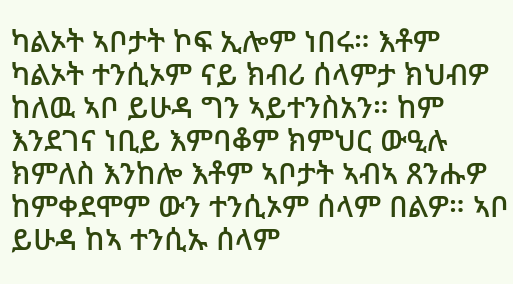ካልኦት ኣቦታት ኮፍ ኢሎም ነበሩ። እቶም ካልኦት ተንሲኦም ናይ ክብሪ ሰላምታ ክህብዎ ከለዉ ኣቦ ይሁዳ ግን ኣይተንስአን። ከም እንደገና ነቢይ እምባቆም ክምህር ውዒሉ ክምለስ እንከሎ እቶም ኣቦታት ኣብኣ ጸንሑዎ ከምቀደሞም ውን ተንሲኦም ሰላም በልዎ። ኣቦ ይሁዳ ከኣ ተንሲኡ ሰላም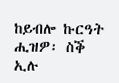ከይብሎ ኩርዓት ሒዝዎ፡ ስቕ ኢሉ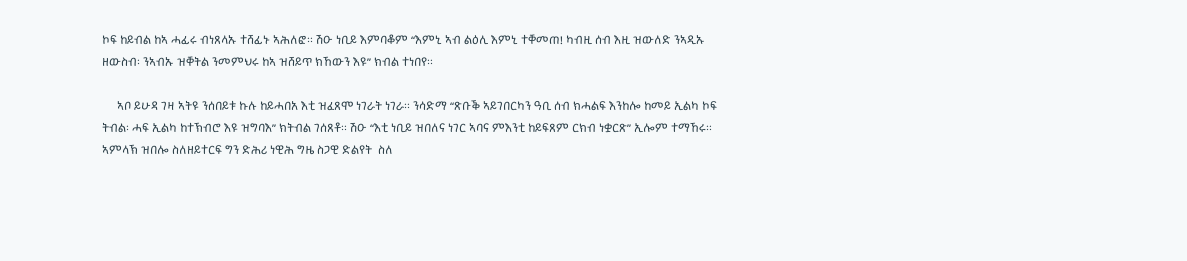ኮፍ ከይብል ከኣ ሓፊሩ ብነጸላኡ ተሸፊኑ ኣሕለፎ። ሽዑ ነቢይ እምባቆም “እምኒ ኣብ ልዕሊ እምኒ ተቐመጠ! ካብዚ ሰብ እዚ ዝውለድ ንኣዲኡ ዘውስብ፡ ንኣብኡ ዝቐትል ንመምህሩ ከኣ ዝሸይጥ ክኸውን እዩ” ክብል ተነበየ።

     ኣቦ ይሁዳ ገዛ ኣትዩ ንሰበይቱ ኩሉ ከይሓበአ እቲ ዝፈጸሞ ነገራት ነገራ። ንሳድማ “ጽቡቕ ኣይገበርካን ዓቢ ሰብ ክሓልፍ እንከሎ ከመይ ኢልካ ኮፍ ትብል፡ ሓፍ ኢልካ ከተኽብሮ እዩ ዝግባእ” ክትብል ገሰጸቶ። ሽዑ “እቲ ነቢይ ዝበለና ነገር ኣባና ምእንቲ ከይፍጸም ርክብ ነቋርጽ” ኢሎም ተማኸሩ። ኣምላኽ ዝበሎ ስለዘይተርፍ ግን ድሕሪ ነዊሕ ግዜ ስጋዊ ድልየት  ስለ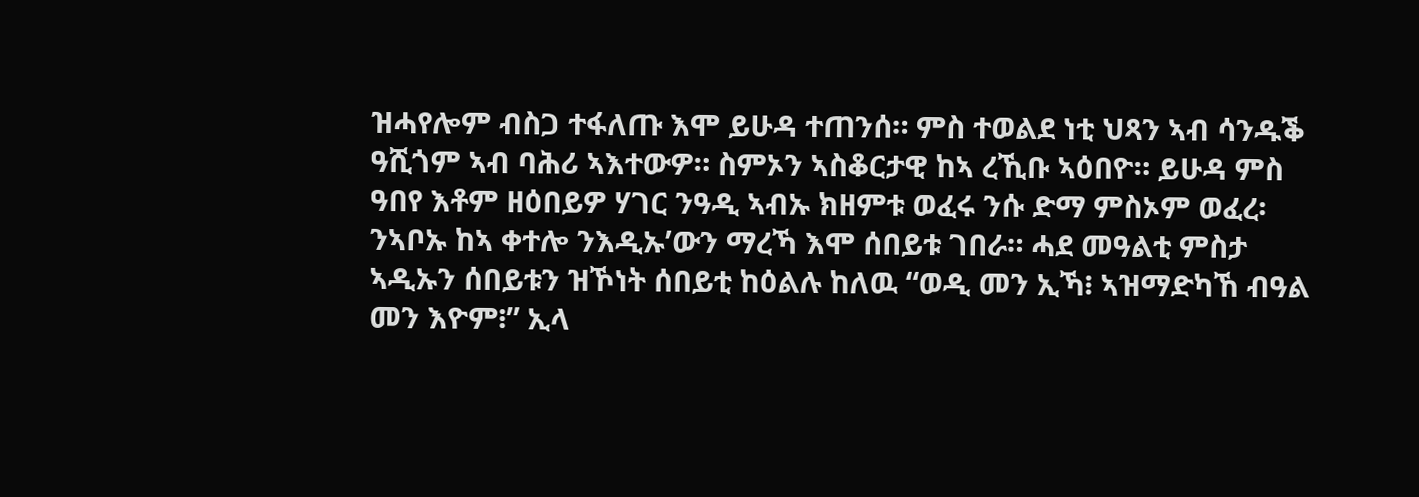ዝሓየሎም ብስጋ ተፋለጡ እሞ ይሁዳ ተጠንሰ። ምስ ተወልደ ነቲ ህጻን ኣብ ሳንዱቕ ዓሺጎም ኣብ ባሕሪ ኣእተውዎ። ስምኦን ኣስቆርታዊ ከኣ ረኺቡ ኣዕበዮ። ይሁዳ ምስ ዓበየ እቶም ዘዕበይዎ ሃገር ንዓዲ ኣብኡ ክዘምቱ ወፈሩ ንሱ ድማ ምስኦም ወፈረ፡ ንኣቦኡ ከኣ ቀተሎ ንእዲኡ’ውን ማረኻ እሞ ሰበይቱ ገበራ። ሓደ መዓልቲ ምስታ ኣዲኡን ሰበይቱን ዝኾነት ሰበይቲ ከዕልሉ ከለዉ “ወዲ መን ኢኻ፧ ኣዝማድካኸ ብዓል መን እዮም፧” ኢላ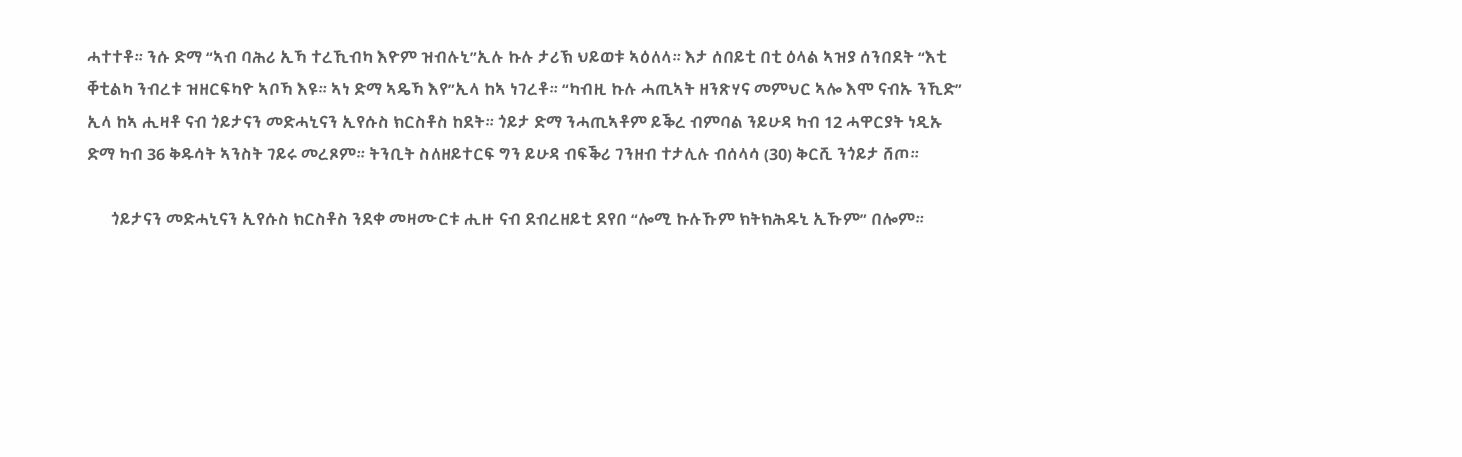ሓተተቶ። ንሱ ድማ “ኣብ ባሕሪ ኢኻ ተረኺብካ እዮም ዝብሉኒ”ኢሉ ኩሉ ታሪኽ ህይወቱ ኣዕለላ። እታ ሰበይቲ በቲ ዕላል ኣዝያ ሰንበደት “እቲ ቐቲልካ ንብረቱ ዝዘርፍካዮ ኣቦኻ እዩ። ኣነ ድማ ኣዴኻ እየ”ኢላ ከኣ ነገረቶ። “ካብዚ ኩሉ ሓጢኣት ዘንጽሃና መምህር ኣሎ እሞ ናብኡ ንኺድ” ኢላ ከኣ ሒዛቶ ናብ ጎይታናን መድሓኒናን ኢየሱስ ክርስቶስ ከደት። ጎይታ ድማ ንሓጢኣቶም ይቕረ ብምባል ንይሁዳ ካብ 12 ሓዋርያት ነዲኡ ድማ ካብ 36 ቅዱሳት ኣንስት ገይሩ መረጾም። ትንቢት ስለዘይተርፍ ግን ይሁዳ ብፍቕሪ ገንዘብ ተታሊሉ ብሰላሳ (30) ቅርሺ ንጎይታ ሸጦ።

      ጎይታናን መድሓኒናን ኢየሱስ ክርስቶስ ንደቀ መዛሙርቱ ሒዙ ናብ ደብረዘይቲ ደየበ “ሎሚ ኩሉኹም ክትክሕዱኒ ኢኹም” በሎም።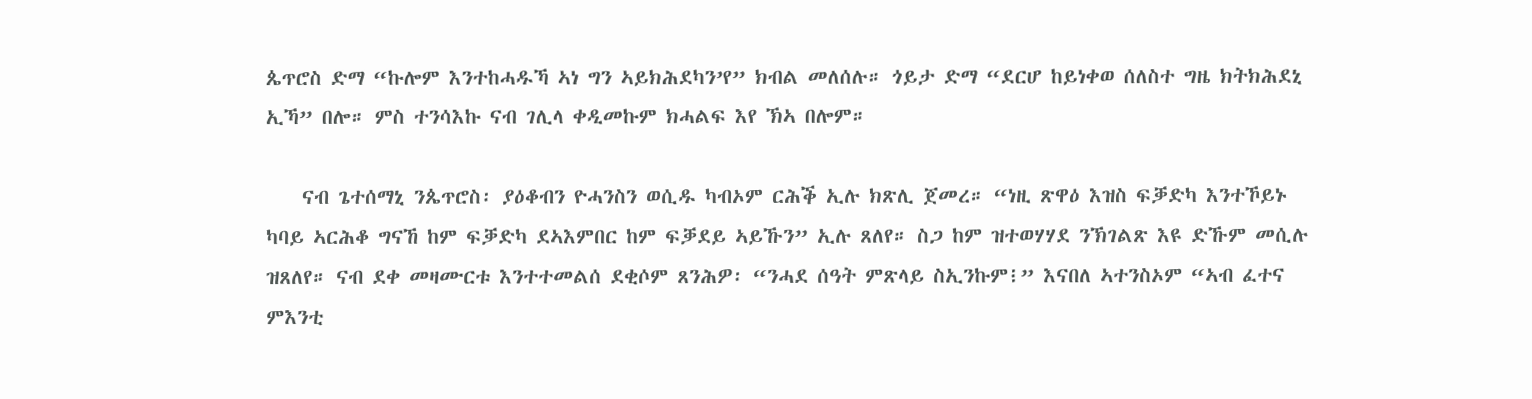ጴጥሮስ ድማ “ኩሎም እንተከሓዱኻ ኣነ ግን ኣይክሕደካን’የ” ክብል መለሰሉ። ጎይታ ድማ “ደርሆ ከይነቀወ ሰለስተ ግዜ ክትክሕደኒ ኢኻ” በሎ። ምስ ተንሳእኩ ናብ ገሊላ ቀዲመኩም ክሓልፍ እየ ኽኣ በሎም።

    ናብ ጌተሰማኒ ንጴጥሮስ፡ ያዕቆብን ዮሓንስን ወሲዱ ካብኦም ርሕቕ ኢሉ ክጽሊ ጀመረ። “ነዚ ጽዋዕ እዝስ ፍቓድካ እንተኾይኑ ካባይ ኣርሕቆ ግናኸ ከም ፍቓድካ ደኣእምበር ከም ፍቓደይ ኣይኹን” ኢሉ ጸለየ። ስጋ ከም ዝተወሃሃደ ንኽገልጽ እዩ ድኹም መሲሉ ዝጸለየ። ናብ ደቀ መዛሙርቱ እንተተመልሰ ደቂሶም ጸንሕዎ፡ “ንሓደ ሰዓት ምጽላይ ስኢንኩም፧” እናበለ ኣተንስኦም “ኣብ ፈተና ምእንቲ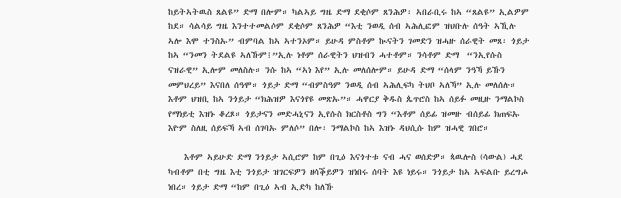ከይትኣትዉስ ጸልዩ” ድማ በሎም። ካልኣይ ግዜ ድማ ደቂሶም ጸንሕዎ፡ ኣበራቢሩ ከኣ “ጸልዩ” ኢልዎም ከደ። ሳልሳይ ግዜ እንተተመልሶም ደቂሶም ጸንሕዎ “እቲ ንወዲ ሰብ ኣሕሊፎም ዝህቡሉ ሰዓት ኣኺሉ ኣሎ እሞ ተንስኡ” ብምባል ከኣ ኣተንኦም። ይሁዳ ምስቶም ኲናትን ገመድን ዝሓዙ ሰራዊት መጸ፡ ጎይታ ከኣ “ንመን ትደልዩ ኣለኹም፧”ኢሉ ነቶም ሰራዊትን ህዝብን ሓተቶም። ንሳቶም ድማ  “ንኢየሱስ ናዝራዊ” ኢሎም መለስሉ። ንሱ ከኣ “ኣነ እየ” ኢሉ መለሰሎም። ይሁዳ ድማ “ሰላም ንዓኻ ይኹን መምህረይ” እናበለ ሰዓሞ። ጎይታ ድማ “ብምስዓም ንወዲ ሰብ ኣሕሊፍካ ትህቦ ኣለኻ” ኢሉ መለሰሉ። እቶም ህዝቢ ከኣ ንጎይታ “ክሕዝዎ እናጎየዩ መጽኡ”። ሓዋርያ ቅዱስ ጴጥሮስ ከኣ ሰይፉ መዚዙ ንማልኮስ የማነይቲ እዝኑ ቆረጾ። ጎይታናን መድሓኒናን ኢየሱስ ክርስቶስ ግን “እቶም ሰይፊ ዝመዙ ብሰይፊ ክጠፍኡ እዮም ስለዚ ሰይፍኻ ኣብ ሰገባኡ ምለሶ” በሎ፡ ንማልኮስ ከኣ እዝኑ ዳህሲሱ ከም ዝሓዊ ገበሮ።

    እቶም ኣይሁድ ድማ ንጎይታ ኣሲሮም ከም በጊዕ እናጎተቱ ናብ ሓና ወሰድዎ። ጳዉሎስ (ሳውል) ሓደ ካብቶም በቲ ግዜ እቲ ንጎይታ ዝገርፍዎን ዘሳቕይዎን ዝነበሩ ሰባት እዩ ነይሩ። ንጎይታ ከኣ ኣፍልቡ ይረግሖ ነበረ። ጎይታ ድማ “ከም በጊዕ ኣብ ኢድካ ከለኹ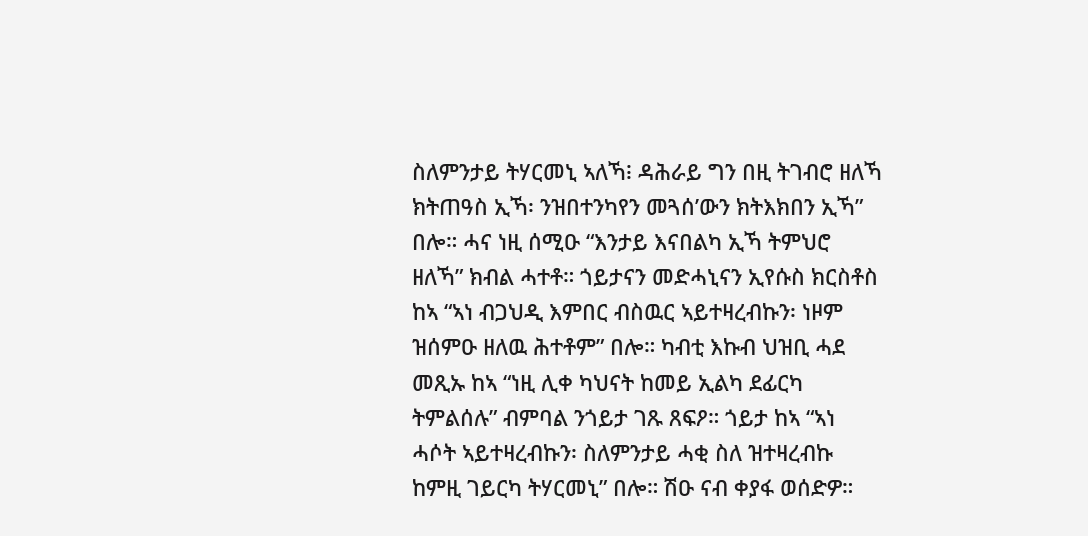ስለምንታይ ትሃርመኒ ኣለኻ፧ ዳሕራይ ግን በዚ ትገብሮ ዘለኻ ክትጠዓስ ኢኻ፡ ንዝበተንካየን መጓሰ’ውን ክትእክበን ኢኻ” በሎ። ሓና ነዚ ሰሚዑ “እንታይ እናበልካ ኢኻ ትምህሮ ዘለኻ” ክብል ሓተቶ። ጎይታናን መድሓኒናን ኢየሱስ ክርስቶስ ከኣ “ኣነ ብጋህዲ እምበር ብስዉር ኣይተዛረብኩን፡ ነዞም ዝሰምዑ ዘለዉ ሕተቶም” በሎ። ካብቲ እኩብ ህዝቢ ሓደ መጺኡ ከኣ “ነዚ ሊቀ ካህናት ከመይ ኢልካ ደፊርካ ትምልሰሉ” ብምባል ንጎይታ ገጹ ጸፍዖ። ጎይታ ከኣ “ኣነ ሓሶት ኣይተዛረብኩን፡ ስለምንታይ ሓቂ ስለ ዝተዛረብኩ ከምዚ ገይርካ ትሃርመኒ” በሎ። ሽዑ ናብ ቀያፋ ወሰድዎ።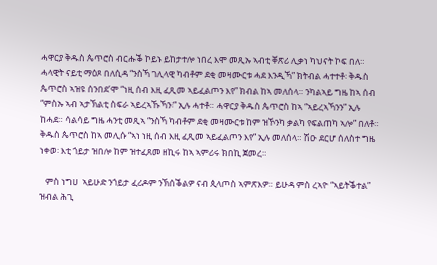ሓዋርያ ቅዱስ ጴጥሮስ ብርሑቕ ኮይኑ ይከታተሎ ነበረ እሞ መጺኡ ኣብቲ ቐጽሪ ሊቃነ ካህናት ኮፍ በለ። ሓላዊት ናይቲ ማዕጾ በለሲዳ “ንስኻ ገሊላዊ ካብቶም ደቂ መዛሙርቱ ሓደ እንዲኻ” ክትብል ሓተተቶ፡ ቅዱስ ጴጥሮስ ኣዝዩ ሰንበደ’ሞ “ነዚ ሰብ እዚ ፈጺመ ኣይፈልጦን እየ” ክብል ከኣ መለሰላ። ንካልኣይ ግዜ ከኣ ሰብ “ምስኡ ኣብ ኣታኽልቲ ስፍራ ኣይረኣኹኻን፧” ኢሉ ሓተቶ። ሓዋርያ ቅዱስ ጴጥሮስ ከኣ “ኣይረኣኻንን” ኢሉ ከሓደ። ሳልሳይ ግዜ ሓንቲ መጺኣ “ንስኻ ካብቶም ደቂ መዛሙርቱ ከም ዝኾንካ ቃልካ የፍልጠካ ኣሎ” በለቶ። ቅዱስ ጴጥሮስ ከኣ መሊሱ “ኣነ ነዚ ሰብ እዚ ፈጺመ ኣይፈልጦን እየ” ኢሉ መለሰላ። ሽዑ ደርሆ ሰለስተ ግዜ ነቀወ፡ እቲ ጎይታ ዝበሎ ከም ዝተፈጸመ ዘኪሩ ከኣ ኣምሪሩ ክበኪ ጀመረ።

   ምስ ነግሀ  ኣይሁድ ንጎይታ ፈሪዶም ንኽሰቕልዎ ናብ ጲላጦስ ኣምጽእዎ። ይሁዳ ምስ ረኣዮ “ኣይትቕተል” ዝብል ሕጊ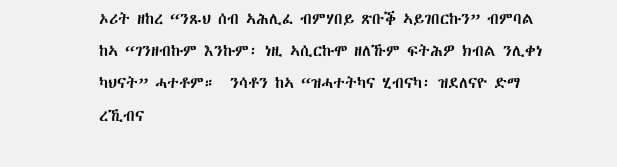ኦሪት ዘከረ “ንጹህ ሰብ ኣሕሊፈ ብምሃበይ ጽቡቕ ኣይገበርኩን” ብምባል ከኣ “ገንዘብኩም እንኩም፡ ነዚ ኣሲርኩሞ ዘለኹም ፍትሕዎ ክብል ንሊቀነ ካህናት” ሓተቶም።  ንሳቶን ከኣ “ዝሓተትካና ሂብናካ፡ ዝደለናዮ ድማ ረኺብና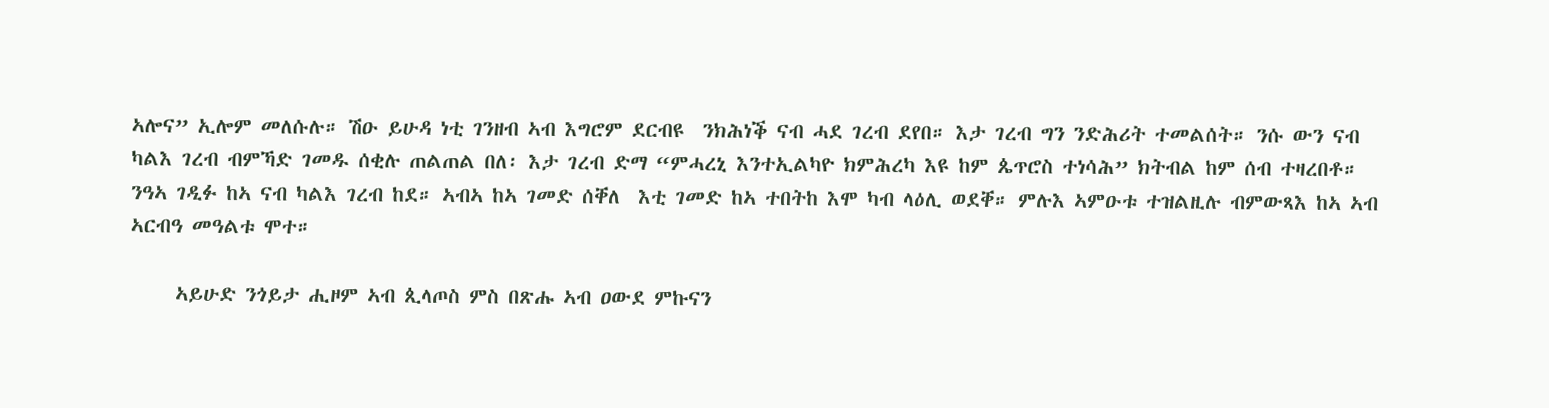ኣሎና” ኢሎም መለሱሉ። ሽዑ ይሁዳ ነቲ ገንዘብ ኣብ እግሮም ደርብዩ  ንክሕነቕ ናብ ሓደ ገረብ ደየበ። እታ ገረብ ግን ንድሕሪት ተመልሰት። ንሱ ውን ናብ ካልእ ገረብ ብምኻድ ገመዱ ሰቂሉ ጠልጠል በለ፡ እታ ገረብ ድማ “ምሓረኒ እንተኢልካዮ ክምሕረካ እዩ ከም ጴጥሮስ ተነሳሕ” ክትብል ከም ሰብ ተዛረበቶ። ንዓኣ ገዲፉ ከኣ ናብ ካልእ ገረብ ከደ። ኣብኣ ከኣ ገመድ ሰቐለ  እቲ ገመድ ከኣ ተበትከ እሞ ካብ ላዕሊ ወደቐ። ምሉእ ኣምዑቱ ተዝልዚሉ ብምውጻእ ከኣ ኣብ ኣርብዓ መዓልቱ ሞተ።

     ኣይሁድ ንጎይታ ሒዞም ኣብ ጲላጦስ ምስ በጽሑ ኣብ ዐውደ ምኩናን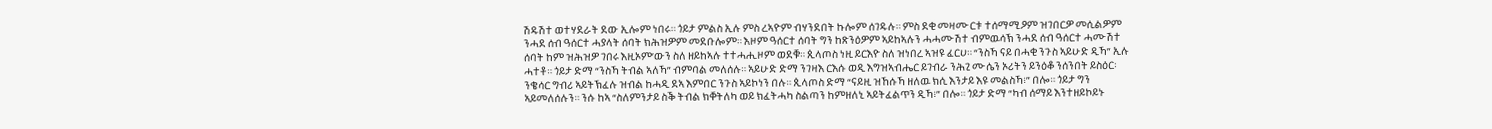ሽዱሽተ ወተሃደራት ደው ኢሎም ነበሩ። ጎይታ ምልስ ኢሉ ምስ ረኣዮም ብሃንደበት ኩሎም ሰገዱሉ። ምስ ደቂ መዛሙርቱ ተሰማሚዖም ዝገበርዎ መሲልዎም ንሓደ ሰብ ዓሰርተ ሓያላት ሰባት ክሕዝዎም መደቡሎም። እዞም ዓሰርተ ሰባት ግን ከጽንዕዎም ኣይከኣሉን ሓሓሙሽተ ብምዉሳኽ ንሓደ ሰብ ዓሰርተ ሓሙሽተ ሰባት ከም ዝሕዝዎ ገበሩ እዚኦም’ውን ስለ ዘይከኣሉ ተተሓሒዞም ወደቑ። ጲላጦስ ነዚ ይርእዮ ስለ ዝነበረ ኣዝዩ ፈርሀ። “ንስኻ ናይ በሓቂ ንጉስ ኣይሁድ ዲኻ” ኢሉ ሓተቶ። ጎይታ ድማ “ንስኻ ትብል ኣለኻ” ብምባል መለሰሉ። ኣይሁድ ድማ ንገዛእ ርእሱ ወዲ እግዝኣብሔር ይገብራ ንሕጊ ሙሴን ኦሪትን ይንዕቆ ንሰንበት ይስዕር፡ ንቄሳር ግብሪ ኣይትኽፈሉ ዝብል ከሓዲ ደኣ እምበር ንጉስ ኣይኮነን በሉ። ጲላጦስ ድማ “ናይዚ ዝኸሱኻ ዘለዉ ክሲ እንታይ እዩ መልስኻ፧” በሎ። ጎይታ ግን ኣይመለሰሉን። ንሱ ከኣ “ስለምንታይ ስቕ ትብል ክቐትለካ ወይ ክፈትሓካ ስልጣን ከምዘለኒ ኣይትፈልጥን ዲኻ፧” በሎ። ጎይታ ድማ “ካብ ሰማይ እንተዘይኮይኑ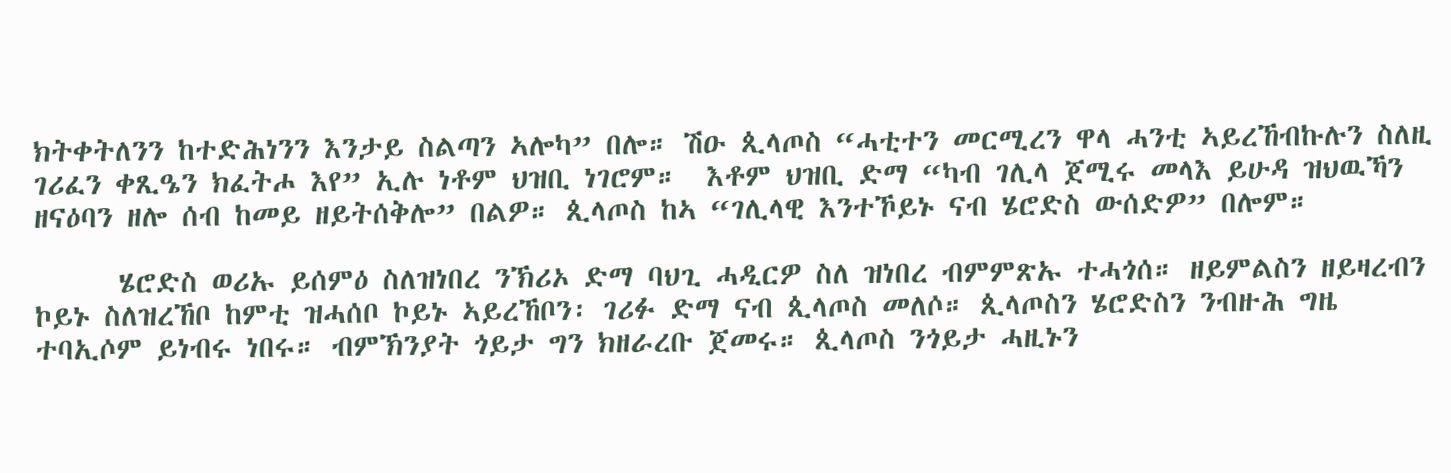ክትቀትለንን ከተድሕነንን እንታይ ስልጣን ኣሎካ” በሎ። ሽዑ ጲላጦስ “ሓቲተን መርሚረን ዋላ ሓንቲ ኣይረኸብኩሉን ስለዚ ገሪፈን ቀጺዔን ክፈትሖ እየ” ኢሉ ነቶም ህዝቢ ነገሮም።  እቶም ህዝቢ ድማ “ካብ ገሊላ ጀሚሩ መላእ ይሁዳ ዝህዉኻን ዘናዕባን ዘሎ ሰብ ከመይ ዘይትሰቅሎ” በልዎ። ጲላጦስ ከኣ “ገሊላዊ እንተኾይኑ ናብ ሄሮድስ ውሰድዎ” በሎም።

      ሄሮድስ ወሪኡ ይሰምዕ ስለዝነበረ ንኽሪኦ ድማ ባህጊ ሓዲርዎ ስለ ዝነበረ ብምምጽኡ ተሓጎሰ። ዘይምልስን ዘይዛረብን ኮይኑ ስለዝረኸቦ ከምቲ ዝሓሰቦ ኮይኑ ኣይረኸቦን፡ ገሪፉ ድማ ናብ ጲላጦስ መለሶ። ጲላጦስን ሄሮድስን ንብዙሕ ግዜ ተባኢሶም ይነብሩ ነበሩ። ብምኽንያት ጎይታ ግን ክዘራረቡ ጀመሩ። ጲላጦስ ንጎይታ ሓዚኑን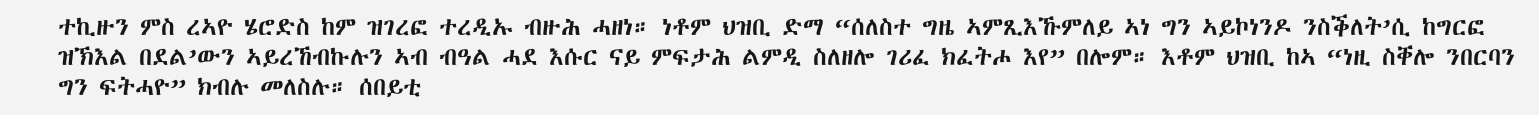ተኪዙን ምስ ረኣዮ ሄሮድስ ከም ዝገረፎ ተረዲኡ ብዙሕ ሓዘነ። ነቶም ህዝቢ ድማ “ሰለስተ ግዜ ኣምጺእኹምለይ ኣነ ግን ኣይኮነንዶ ንስቕለት’ሲ ከግርፎ ዝኽእል በደል’ውን ኣይረኸብኩሉን ኣብ ብዓል ሓደ እሱር ናይ ምፍታሕ ልምዲ ስለዘሎ ገሪፈ ክፈትሖ እየ” በሎም። እቶም ህዝቢ ከኣ “ነዚ ስቐሎ ንበርባን ግን ፍትሓዮ” ክብሉ መለስሉ። ሰበይቲ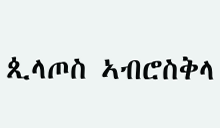ጲላጦስ ኣብሮስቅላ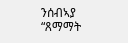ንሰብኣያ “ጸማማት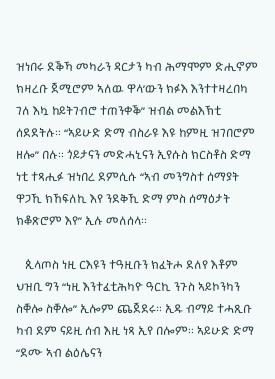ዝነበሩ ደቕኻ መካራን ዳርታን ካብ ሕማሞም ድሒኖም ክዛረቡ ጀሚሮም ኣለዉ ዋላ’ውን ክፉእ እንተተዛረበካ ገለ እኳ ከይትገብሮ ተጠንቀቕ” ዝብል መልእኽቲ ሰደደትሉ። “ኣይሁድ ድማ ብስራዩ እዩ ከምዚ ዝገበሮም ዘሎ” በሉ። ጎይታናን መድሓኒናን ኢየሱስ ክርስቶስ ድማ ነቲ ተጻሒፉ ዝነበረ ደምሲሱ “ኣብ መንግስተ ሰማያት ዋጋኺ ክኸፍለኪ እየ ንደቅኺ ድማ ምስ ሰማዕታት ክቆጽሮም እየ” ኢሉ መለሰላ።

   ጲላጦስ ነዚ ርእዩን ተዓዚቡን ክፈትሖ ደለየ እቶም ህዝቢ ግን “ነዚ እንተፈቲሕካዮ ዓርኪ ንጉስ ኣይኮንካን ስቐሎ ስቐሎ” ኢሎም ጨጀደሩ። ኢዱ ብማይ ተሓጺቡ ካብ ደም ናይዚ ሰብ እዚ ነጻ ኢየ በሎም። ኣይሁድ ድማ “ደሙ ኣብ ልዕሌናን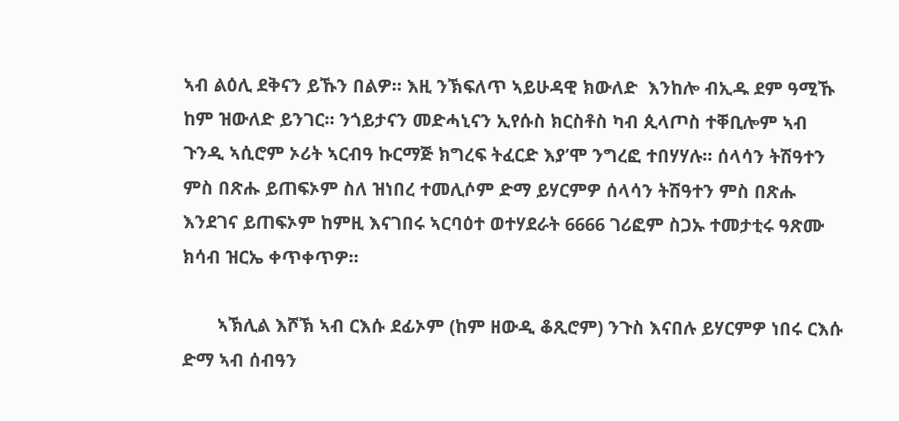ኣብ ልዕሊ ደቅናን ይኹን በልዎ። እዚ ንኽፍለጥ ኣይሁዳዊ ክውለድ  እንከሎ ብኢዱ ደም ዓሚኹ ከም ዝውለድ ይንገር። ንጎይታናን መድሓኒናን ኢየሱስ ክርስቶስ ካብ ጲላጦስ ተቐቢሎም ኣብ ጉንዲ ኣሲሮም ኦሪት ኣርብዓ ኩርማጅ ክግረፍ ትፈርድ እያ’ሞ ንግረፎ ተበሃሃሉ። ሰላሳን ትሽዓተን ምስ በጽሑ ይጠፍኦም ስለ ዝነበረ ተመሊሶም ድማ ይሃርምዎ ሰላሳን ትሽዓተን ምስ በጽሑ እንደገና ይጠፍኦም ከምዚ እናገበሩ ኣርባዕተ ወተሃደራት 6666 ገሪፎም ስጋኡ ተመታቲሩ ዓጽሙ ክሳብ ዝርኤ ቀጥቀጥዎ።

       ኣኽሊል እሾኽ ኣብ ርእሱ ደፊኦም (ከም ዘውዲ ቆጺሮም) ንጉስ እናበሉ ይሃርምዎ ነበሩ ርእሱ ድማ ኣብ ሰብዓን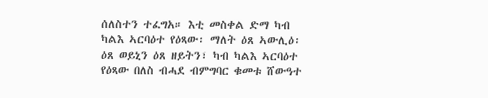ሰለስተን ተፈግአ። እቲ መስቀል ድማ ካብ ካልእ ኣርባዕተ የዕጻው፡ ማለት ዕጸ ኣውሊዕ፡ ዕጸ ወይኒን ዕጸ ዘይትን፣ ካብ ካልእ ኣርባዕተ የዕጻው በለስ ብሓደ ብምግባር ቁመቱ ሸውዓተ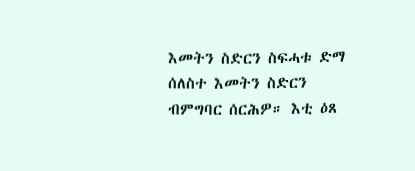እመትን ስድርን ስፍሓቱ ድማ ሰለስተ እመትን ስድርን ብምግባር ሰርሕዎ። እቲ ዕጸ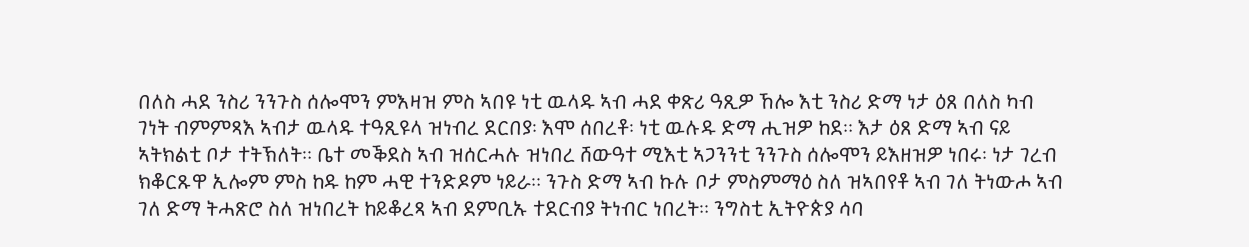በለስ ሓደ ንስሪ ንንጉስ ሰሎሞን ምእዛዝ ምስ ኣበዩ ነቲ ዉላዱ ኣብ ሓደ ቀጽሪ ዓጺዎ ኸሎ እቲ ንስሪ ድማ ነታ ዕጸ በለስ ካብ ገነት ብምምጻእ ኣብታ ዉላዱ ተዓጺዩላ ዝነብረ ደርበያ፡ እሞ ሰበረቶ፡ ነቲ ዉሉዱ ድማ ሒዝዎ ከደ። እታ ዕጸ ድማ ኣብ ናይ ኣትክልቲ ቦታ ተትኽለት። ቤተ መቕደስ ኣብ ዝሰርሓሉ ዝነበረ ሸውዓተ ሚእቲ ኣጋንንቲ ንንጉስ ሰሎሞን ይእዘዝዎ ነበሩ፡ ነታ ገረብ ክቆርጹዋ ኢሎም ምስ ከዱ ከም ሓዊ ተንድዶም ነይራ። ንጉስ ድማ ኣብ ኩሉ ቦታ ምስምማዕ ስለ ዝኣበየቶ ኣብ ገለ ትነውሖ ኣብ ገለ ድማ ትሓጽሮ ስለ ዝነበረት ከይቆረጻ ኣብ ደምቢኡ ተደርብያ ትነብር ነበረት። ንግስቲ ኢትዮጵያ ሳባ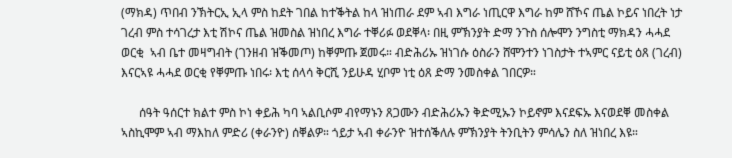(ማክዳ) ጥበብ ንኽትርኢ ኢላ ምስ ከደት ገበል ከተቕትል ከላ ዝነጠራ ደም ኣብ እግራ ነጢርዋ እግራ ከም ሸኾና ጤል ኮይና ነበረት ነታ ገረብ ምስ ተሳገረታ እቲ ሽኮና ጤል ዝመስል ዝነበረ እግራ ተቐሪፉ ወደቐላ፡ በዚ ምኽንያት ድማ ንጉስ ሰሎሞን ንግስቲ ማክዳን ሓሓደ ወርቂ  ኣብ ቤተ መዛግብት (ገንዘብ ዝቕመጦ) ከቐምጡ ጀመሩ። ብድሕሪኡ ዝነገሱ ዕስራን ሸሞንተን ነገስታት ተኣምር ናይቲ ዕጸ (ገረብ) እናርኣዩ ሓሓደ ወርቂ የቐምጡ ነበሩ፡ እቲ ሰላሳ ቅርሺ ንይሁዳ ሂቦም ነቲ ዕጸ ድማ ንመስቀል ገበርዎ።

      ሰዓት ዓሰርተ ክልተ ምስ ኮነ ቀይሕ ካባ ኣልቢሶም ብየማኑን ጸጋሙን ብድሕሪኡን ቅድሚኡን ኮይኖም እናደፍኡ እናወደቐ መስቀል ኣስኪሞም ኣብ ማእከለ ምድሪ (ቀራንዮ) ሰቐልዎ። ጎይታ ኣብ ቀራንዮ ዝተሰቕለሉ ምኽንያት ትንቢትን ምሳሌን ስለ ዝነበረ እዩ።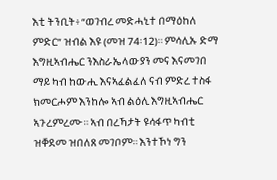እቲ ትንቢት፥ “ወገብረ መድሓኒተ በማዕከለ ምድር” ዝብል እዩ (መዝ 74፡12)። ምሳሊኡ ድማ እግዚኣብሔር ንእስራኤላውያን መና እናመገበ ማይ ካብ ከውሒ እናኣፈልፈለ ናብ ምድረ ተስፋ ክመርሖም እንከሎ ኣብ ልዕሊ እግዚኣብሔር ኣጉረምረሙ። ኣብ በረኻታት ዩሳፋጥ ካብቲ ዝቐደመ ዝበለጸ መገቦም። እንተኾነ ግን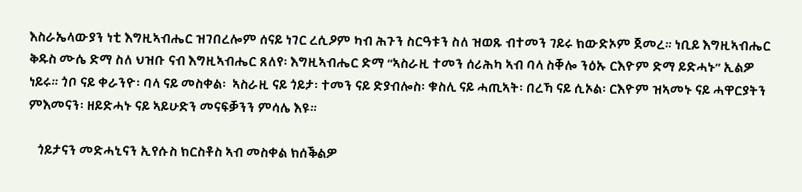እስራኤላውያን ነቲ እግዚኣብሔር ዝገበረሎም ሰናይ ነገር ረሲዖም ካብ ሕጉን ስርዓቱን ስለ ዝወጹ ብተመን ገይሩ ክውድኦም ጀመረ። ነቢይ እግዚኣብሔር ቅዱስ ሙሴ ድማ ስለ ህዝቡ ናብ እግዚኣብሔር ጸለየ፡ እግዚኣብሔር ድማ “ኣስራዚ ተመን ሰሪሕካ ኣብ ባላ ስቐሎ ንዕኡ ርእዮም ድማ ይድሓኑ” ኢልዎ ነይሩ። ጎቦ ናይ ቀራንዮ፡ ባላ ናይ መስቀል፡  ኣስራዚ ናይ ጎይታ፡ ተመን ናይ ድያብሎስ፡ ቁስሊ ናይ ሓጢኣት፡ በረኻ ናይ ሲኦል፡ ርእዮም ዝኣመኑ ናይ ሓዋርያትን ምእመናን፡ ዘይድሓኑ ናይ ኣይሁድን መናፍቓንን ምሳሌ እዩ።

   ጎይታናን መድሓኒናን ኢየሱስ ክርስቶስ ኣብ መስቀል ክሰቕልዎ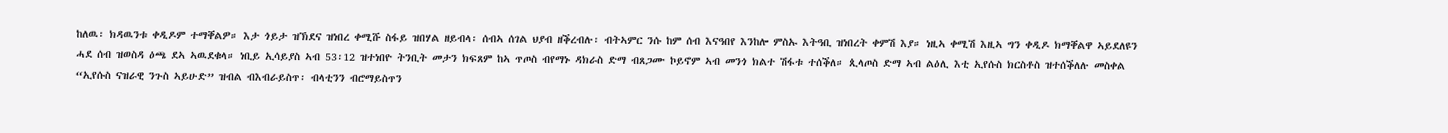ከለዉ፡ ክዳዉንቱ ቀዲዶም ተማቐልዎ። እታ ጎይታ ዝኽደና ዝነበረ ቀሚሹ ስፋይ ዝበሃል ዘይብላ፡ ሰብኣ ሰገል ህያብ ዘቕረብሉ፡ ብትኣምር ንሱ ከም ሰብ እናዓበየ እንከሎ ምስኡ እትዓቢ ዝነበረት ቀምሽ እያ። ነዚኣ ቀሚሽ እዚኣ ግን ቀዲዶ ክማቐልዋ ኣይደለዩን ሓደ ሰብ ዝወስዳ ዕጫ ደኣ ኣዉደቁላ። ነቢይ ኢሳይያስ ኣብ 53፡12 ዝተነበዮ ትንቢት መታን ክፍጸም ከኣ ጥጦስ ብየማኑ ዳክራስ ድማ ብጸጋሙ ኮይኖም ኣብ መንጎ ክልተ ሽፋቱ ተሰቕለ። ጲላጦስ ድማ ኣብ ልዕሊ እቲ ኢየሱስ ክርስቶስ ዝተሰቕለሉ መስቀል “ኢየሱስ ናዝራዊ ንጉስ ኣይሁድ” ዝብል ብእብራይስጥ፡ ብላቲንን ብሮማይስጥን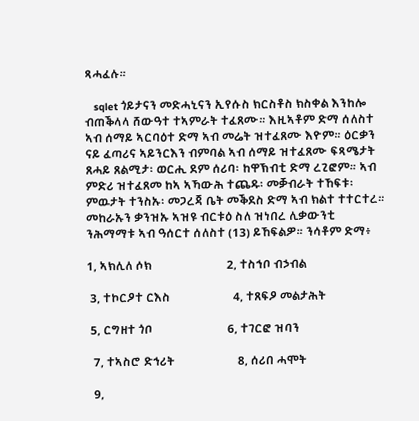ጻሓፈሉ።

   sqlet ጎይታናን መድሓኒናን ኢየሱስ ክርስቶስ ክስቀል እንከሎ ብጠቕላላ ሸውዓተ ተኣምራት ተፈጸሙ። እዚኣቶም ድማ ሰለስተ ኣብ ሰማይ ኣርባዕተ ድማ ኣብ መሬት ዝተፈጸሙ እዮም። ዕርቃን ናይ ፈጣሪና ኣይንርእን ብምባል ኣብ ሰማይ ዝተፈጸሙ ፍጻሜታት ጸሓይ ጸልሚታ፡ ወርሒ ደም ሰሪባ፡ ከዋኽብቲ ድማ ረጊፎም። ኣብ ምድሪ ዝተፈጸመ ከኣ ኣኻውሕ ተጨዱ፡ መቓብራት ተኸፍቱ፡ ምዉታት ተንስኡ፡ መጋረጃ ቤት መቕደስ ድማ ኣብ ክልተ ተተርተረ። መከራኡን ቃንዝኡ ኣዝዩ ብርቱዕ ስለ ዝነበረ ሊቃውንቲ ንሕማማቱ ኣብ ዓሰርተ ሰለስተ (13) ይኸፍልዎ። ንሳቶም ድማ፥

1, ኣክሊለ ሶክ                         2, ተስኅቦ ብኃብል

 3, ተኮርዖተ ርእስ                     4, ተጸፍዖ መልታሕት

 5, ርግዘተ ጎቦ                         6, ተገርፎ ዝባን

  7, ተኣስሮ ድኅሪት                     8, ሰሪበ ሓሞት

  9,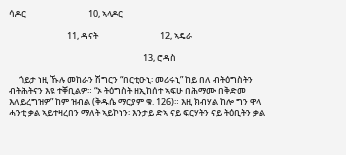ሳዶር                               10, ኣላዶር

                             11, ዳናት                               12, ኣዴራ

                                                                   13, ሮዳስ

     ጎይታ ነዚ ኹሉ መከራን ሽግርን “በርቲዑኒ፡ መሪሩኒ” ከይ በለ ብትዕግስትን ብትሕትናን እዩ ተቐቢልዎ። “ኦ ትዕግስት ዘኢከሰተ ኣፍሁ በሕማሙ በቅድመ እለይረግዝዎ” ከም ዝብል (ቅዱሴ ማርያም ቁ. 126)። እዚ ክብሃል ከሎ ግን ዋላ ሓንቲ ቃል ኣይተዛረበን ማለት ኣይኮነን፡ እንታይ ድኣ ናይ ፍርሃትን ናይ ትዕቢትን ቃል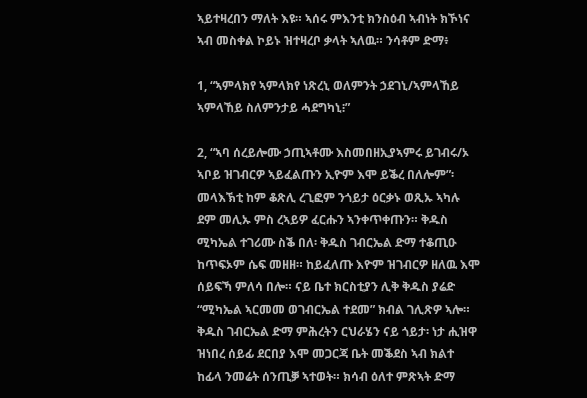ኣይተዛረበን ማለት እዩ። ኣሰሩ ምእንቲ ክንስዕብ ኣብነት ክኾነና ኣብ መስቀል ኮይኑ ዝተዛረቦ ቃላት ኣለዉ። ንሳቶም ድማ፥

1, “ኣምላክየ ኣምላክየ ነጽረኒ ወለምንት ኃደገኒ/ኣምላኸይ ኣምላኸይ ስለምንታይ ሓደግካኒ፧”

2, “ኣባ ሰረይሎሙ ኃጢኣቶሙ እስመበዘኢያኣምሩ ይገብሩ/ኦ ኣቦይ ዝገብርዎ ኣይፈልጡን ኢዮም እሞ ይቕረ በለሎም”፡ መላእኽቲ ከም ቆጽሊ ረጊፎም ንጎይታ ዕርቃኑ ወጺኡ ኣካሉ ደም መሊኡ ምስ ረኣይዎ ፈርሑን ኣንቀጥቀጡን። ቅዱስ ሚካኤል ተገሪሙ ስቕ በለ፡ ቅዱስ ገብርኤል ድማ ተቆጢዑ ከጥፍኦም ሴፍ መዘዘ። ከይፈለጡ እዮም ዝገብርዎ ዘለዉ እሞ ሰይፍኻ ምለሳ በሎ። ናይ ቤተ ክርስቲያን ሊቅ ቅዱስ ያሬድ “ሚካኤል ኣርመመ ወገብርኤል ተደመ” ክብል ገሊጽዎ ኣሎ። ቅዱስ ገብርኤል ድማ ምሕረትን ርህራሄን ናይ ጎይታ፡ ነታ ሒዝዋ ዝነበረ ሰይፊ ደርበያ እሞ መጋርጃ ቤት መቕደስ ኣብ ክልተ ከፊላ ንመሬት ሰንጢቓ ኣተወት። ክሳብ ዕለተ ምጽኣት ድማ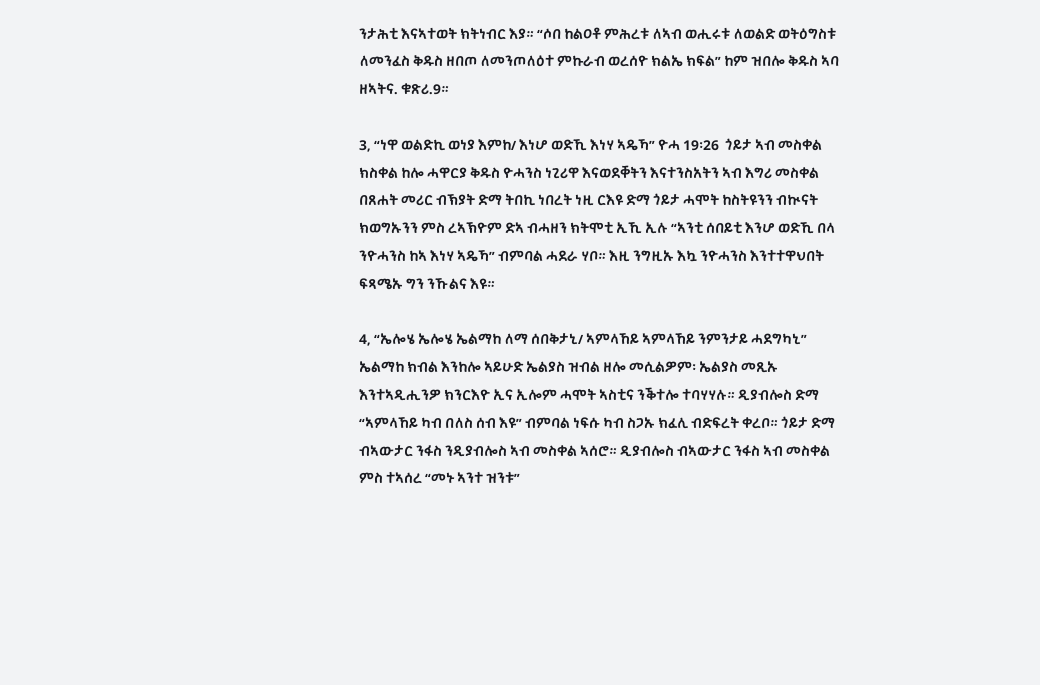ንታሕቲ እናኣተወት ክትነብር እያ። “ሶበ ከልዐቶ ምሕረቱ ለኣብ ወሒሩቱ ለወልድ ወትዕግስቱ ለመንፈስ ቅዱስ ዘበጦ ለመንጦለዕተ ምኩራብ ወረሰዮ ክልኤ ክፍል” ከም ዝበሎ ቅዱስ ኣባ ዘኣትና. ቁጽሪ.9።

3, “ነዋ ወልድኪ ወነያ እምከ/ እነሆ ወድኺ እነሃ ኣዴኻ” ዮሓ 19፡26  ጎይታ ኣብ መስቀል ክስቀል ከሎ ሓዋርያ ቅዱስ ዮሓንስ ነጊሪዋ እናወደቐትን እናተንስአትን ኣብ እግሪ መስቀል በጸሐት መሪር ብኽያት ድማ ትበኪ ነበረት ነዚ ርእዩ ድማ ጎይታ ሓሞት ከስትዩንን ብኲናት ክወግኡንን ምስ ረኣኽዮም ድኣ ብሓዘን ክትሞቲ ኢኺ ኢሉ “ኣንቲ ሰበይቲ እንሆ ወድኺ በላ ንዮሓንስ ከኣ እነሃ ኣዴኻ” ብምባል ሓደራ ሃቦ። እዚ ንግዚኡ እኳ ንዮሓንስ እንተተዋህበት ፍጻሜኡ ግን ንኹልና እዩ።

4, “ኤሎሄ ኤሎሄ ኤልማከ ለማ ሰበቅታኒ/ ኣምላኸይ ኣምላኸይ ንምንታይ ሓደግካኒ” ኤልማከ ክብል እንከሎ ኣይሁድ ኤልያስ ዝብል ዘሎ መሲልዎም፡ ኤልያስ መጺኡ እንተኣዲሒንዎ ክንርእዮ ኢና ኢሎም ሓሞት ኣስቲና ንቕተሎ ተባሃሃሉ። ዲያብሎስ ድማ “ኣምላኸይ ካብ በለስ ሰብ እዩ” ብምባል ነፍሱ ካብ ስጋኡ ክፈሊ ብድፍረት ቀረቦ። ጎይታ ድማ ብኣውታር ንፋስ ንዲያብሎስ ኣብ መስቀል ኣሰሮ። ዲያብሎስ ብኣውታር ንፋስ ኣብ መስቀል ምስ ተኣሰረ “መኑ ኣንተ ዝንቱ”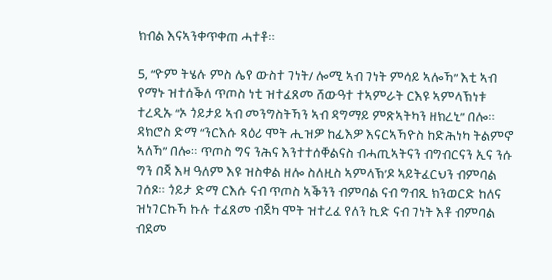ክብል እናኣንቀጥቀጠ ሓተቶ።

5, “ዮም ትሄሉ ምስ ሌየ ውስተ ገነት/ ሎሚ ኣብ ገነት ምሳይ ኣሎኻ” እቲ ኣብ የማኑ ዝተሰቕለ ጥጦስ ነቲ ዝተፈጸመ ሸውዓተ ተኣምራት ርእዩ ኣምላኽነቱ ተረዲኡ “ኦ ጎይታይ ኣብ መንግስትኻን ኣብ ዳግማይ ምጽኣትካን ዘክረኒ” በሎ። ዳክሮስ ድማ “ንርእሱ ጻዕሪ ሞት ሒዝዎ ከፊእዎ እናርኣኻዮስ ከድሕነካ ትልምኖ ኣለኻ” በሎ። ጥጦስ ግና ንሕና እንተተሰቐልናስ ብሓጢኣትናን ብግብርናን ኢና ንሱ ግን በጃ እዛ ዓለም እዩ ዝስቀል ዘሎ ስለዚስ ኣምላኽ’ዶ ኣይትፈርህን ብምባል ገሰጾ። ጎይታ ድማ ርእሱ ናብ ጥጦስ ኣቕንን ብምባል ናብ ግብጺ ክንወርድ ከለና ዝነገርኩኻ ኩሉ ተፈጸመ ብጀካ ሞት ዝተረፈ የለን ኪድ ናብ ገነት እቶ ብምባል ብደመ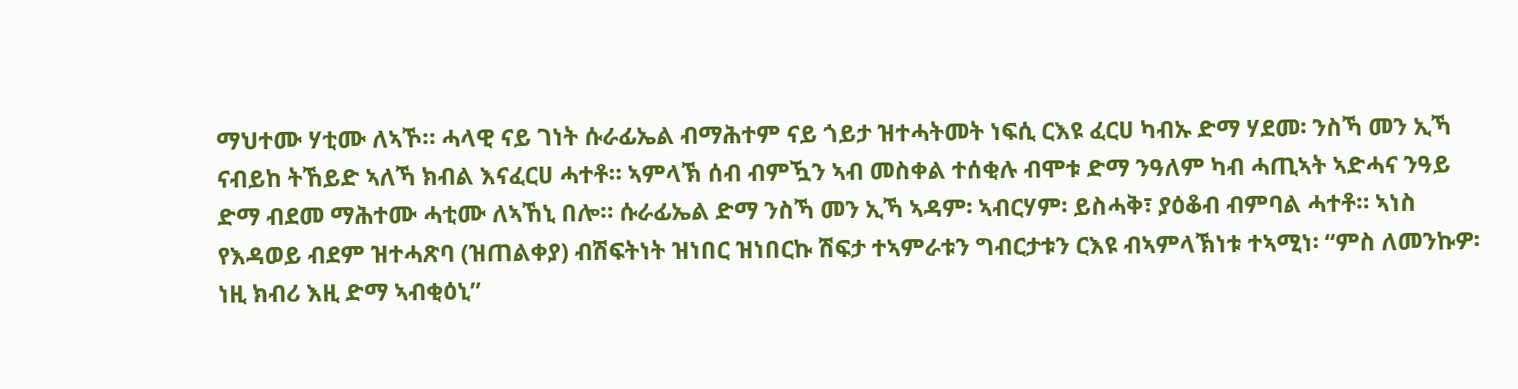ማህተሙ ሃቲሙ ለኣኾ። ሓላዊ ናይ ገነት ሱራፊኤል ብማሕተም ናይ ጎይታ ዝተሓትመት ነፍሲ ርእዩ ፈርሀ ካብኡ ድማ ሃደመ፡ ንስኻ መን ኢኻ ናብይከ ትኸይድ ኣለኻ ክብል እናፈርሀ ሓተቶ። ኣምላኽ ሰብ ብምዃን ኣብ መስቀል ተሰቂሉ ብሞቱ ድማ ንዓለም ካብ ሓጢኣት ኣድሓና ንዓይ ድማ ብደመ ማሕተሙ ሓቲሙ ለኣኸኒ በሎ። ሱራፊኤል ድማ ንስኻ መን ኢኻ ኣዳም፡ ኣብርሃም፡ ይስሓቅ፣ ያዕቆብ ብምባል ሓተቶ። ኣነስ የእዳወይ ብደም ዝተሓጽባ (ዝጠልቀያ) ብሽፍትነት ዝነበር ዝነበርኩ ሽፍታ ተኣምራቱን ግብርታቱን ርእዩ ብኣምላኽነቱ ተኣሚነ፡ “ምስ ለመንኩዎ፡ ነዚ ክብሪ እዚ ድማ ኣብቂዕኒ”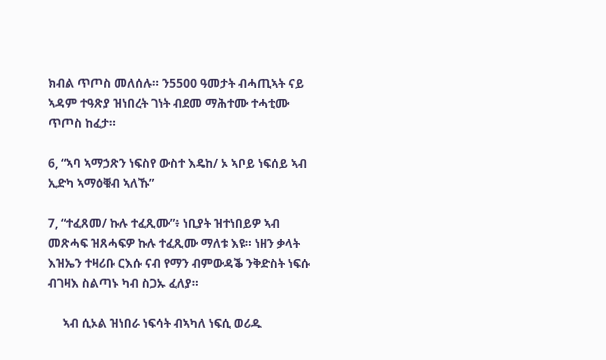ክብል ጥጦስ መለሰሉ። ን5500 ዓመታት ብሓጢኣት ናይ ኣዳም ተዓጽያ ዝነበረት ገነት ብደመ ማሕተሙ ተሓቲሙ ጥጦስ ከፈታ።

6, “ኣባ ኣማኃጽን ነፍስየ ውስተ እዴከ/ ኦ ኣቦይ ነፍሰይ ኣብ ኢድካ ኣማዕቑብ ኣለኹ”

7, “ተፈጸመ/ ኩሉ ተፈጺሙ”፥ ነቢያት ዝተነበይዎ ኣብ መጽሓፍ ዝጸሓፍዎ ኩሉ ተፈጺሙ ማለቱ እዩ። ነዘን ቃላት እዝኤን ተዛሪቡ ርእሱ ናብ የማን ብምውዳቕ ንቅድስት ነፍሱ ብገዛእ ስልጣኑ ካብ ስጋኡ ፈለያ።

     ኣብ ሲኦል ዝነበራ ነፍሳት ብኣካለ ነፍሲ ወሪዱ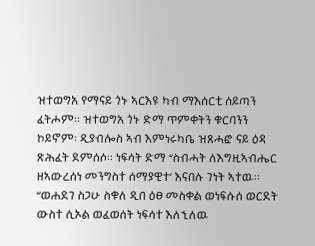ዝተወግአ የማናይ ጎኑ ኣርእዩ ካብ ማእሰርቲ ሰይጣን ፈትሖም። ዝተወግአ ጎኑ ድማ ጥምቀትን ቁርባንን ኮይኖም፡ ዲያብሎስ ኣብ እምነሩካቤ ዝጸሓፎ ናይ ዕዳ ጽሕፈት ደምሰሶ። ነፍሳት ድማ “ስብሓት ለእግዚኣብሔር ዘኣውረሰነ መንግስተ ሰማያዊተ’ እናበሉ ገነት ኣተዉ። “ወሐደገ ስጋሁ ስቁለ ዲበ ዕፀ መስቀል ወነፍሱሰ ወርደት ውስተ ሲኦል ወፈወሰት ነፍሳተ እለኂለዉ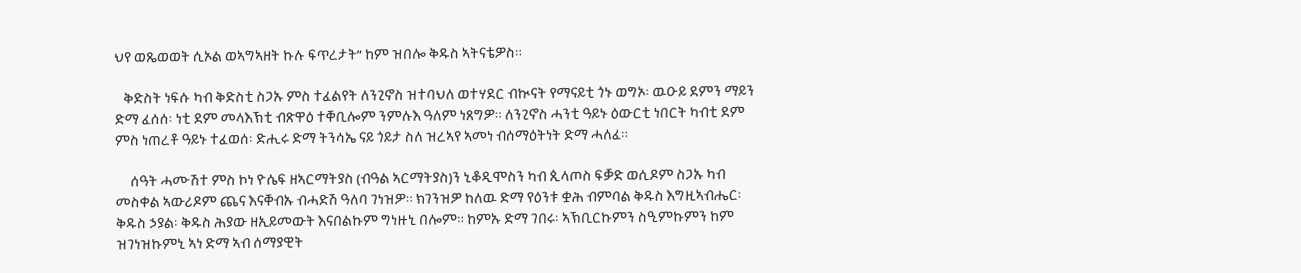ህየ ወጼወወት ሲኦል ወኣግኣዘት ኩሉ ፍጥረታት” ከም ዝበሎ ቅዱስ ኣትናቴዎስ።

   ቅድስት ነፍሱ ካብ ቅድስቲ ስጋኡ ምስ ተፈልየት ለንጊኖስ ዝተባህለ ወተሃደር ብኲናት የማናይቲ ጎኑ ወግኦ፡ ዉዑይ ደምን ማይን ድማ ፈሰሰ፡ ነቲ ደም መላእኽቲ ብጽዋዕ ተቐቢሎም ንምሉእ ዓለም ነጸግዎ። ለንጊኖስ ሓንቲ ዓይኑ ዕውርቲ ነበርት ካብቲ ደም ምስ ነጠረቶ ዓይኑ ተፈወሰ፡ ድሒሩ ድማ ትንሳኤ ናይ ጎይታ ስለ ዝረኣየ ኣመነ ብሰማዕትነት ድማ ሓለፈ።

     ሰዓት ሓሙሽተ ምስ ኮነ ዮሴፍ ዘኣርማትያስ (ብዓል ኣርማትያስ)ን ኒቆዲሞስን ካብ ጲላጦስ ፍቓድ ወሲዶም ስጋኡ ካብ መስቀል ኣውሪዶም ጨና እናቐብኡ ብሓድሽ ዓለባ ገነዝዎ። ክገንዝዎ ከለዉ ድማ የዕንቱ ቋሕ ብምባል ቅዱስ እግዚኣብሔር፡ ቅዱስ ኃያል፡ ቅዱስ ሕያው ዘኢይመውት እናበልኩም ግነዙኒ በሎም። ከምኡ ድማ ገበሩ፡ ኣኽቢርኩምን ስዒምኩምን ከም ዝገነዝኩምኒ ኣነ ድማ ኣብ ሰማያዊት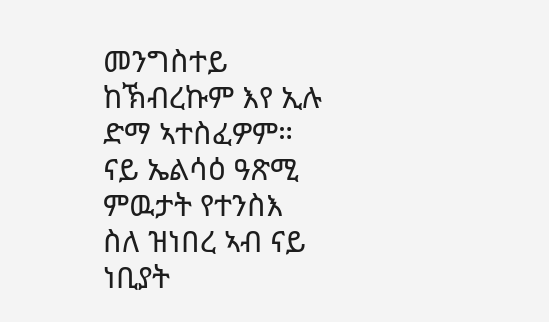መንግስተይ ከኽብረኩም እየ ኢሉ ድማ ኣተስፈዎም። ናይ ኤልሳዕ ዓጽሚ ምዉታት የተንስእ ስለ ዝነበረ ኣብ ናይ ነቢያት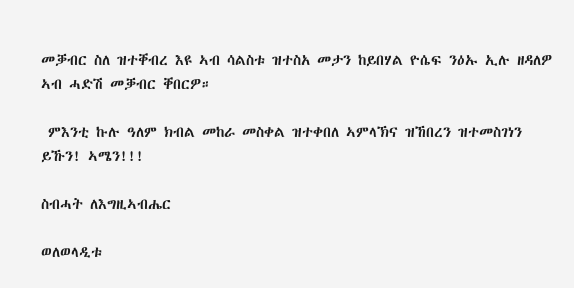መቓብር ስለ ዝተቐብረ እዩ ኣብ ሳልስቱ ዝተስአ መታን ከይበሃል ዮሴፍ ንዕኡ ኢሉ ዘዳለዎ ኣብ ሓድሽ መቓብር ቐበርዎ።

 ምእንቲ ኩሉ ዓለም ክብል መከራ መስቀል ዝተቀበለ ኣምላኽና ዝኸበረን ዝተመስገነን ይኹን! ኣሜን!!!

ስብሓት ለእግዚኣብሔር

ወለወላዲቱ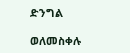ድንግል

ወለመስቀሉ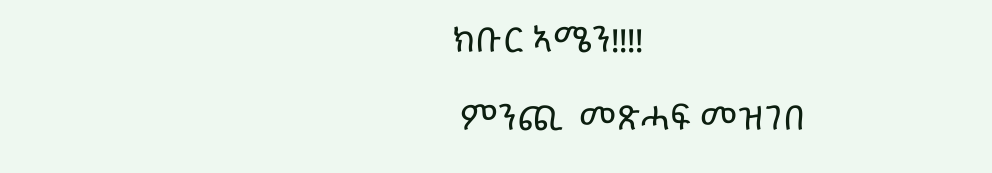ክቡር ኣሜን!!!!

 ምንጪ  መጽሓፍ መዝገበ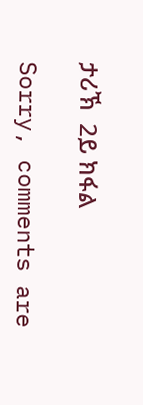ታሪኽ  2ይ ክፋል

Sorry, comments are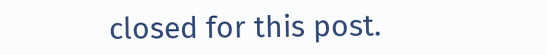closed for this post.